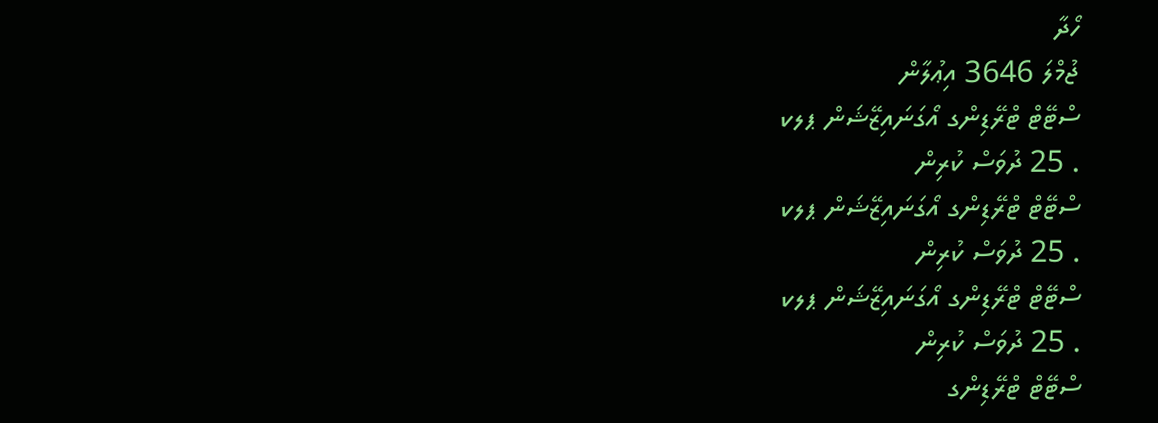ހޯދާ
ޖުމްލަ 3646 އިޢުލާން
ސްޓޭޓް ޓްރޭޑިންގ އޯގަނައިޒޭޝަން ޕލކ
. 25 ދުވަސް ކުރިން
ސްޓޭޓް ޓްރޭޑިންގ އޯގަނައިޒޭޝަން ޕލކ
. 25 ދުވަސް ކުރިން
ސްޓޭޓް ޓްރޭޑިންގ އޯގަނައިޒޭޝަން ޕލކ
. 25 ދުވަސް ކުރިން
ސްޓޭޓް ޓްރޭޑިންގ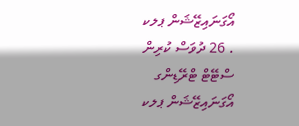އޯގަނައިޒޭޝަން ޕލކ
. 26 ދުވަސް ކުރިން
ސްޓޭޓް ޓްރޭޑިންގ އޯގަނައިޒޭޝަން ޕލކ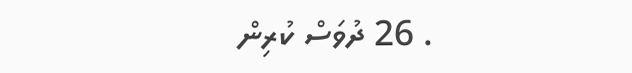. 26 ދުވަސް ކުރިން